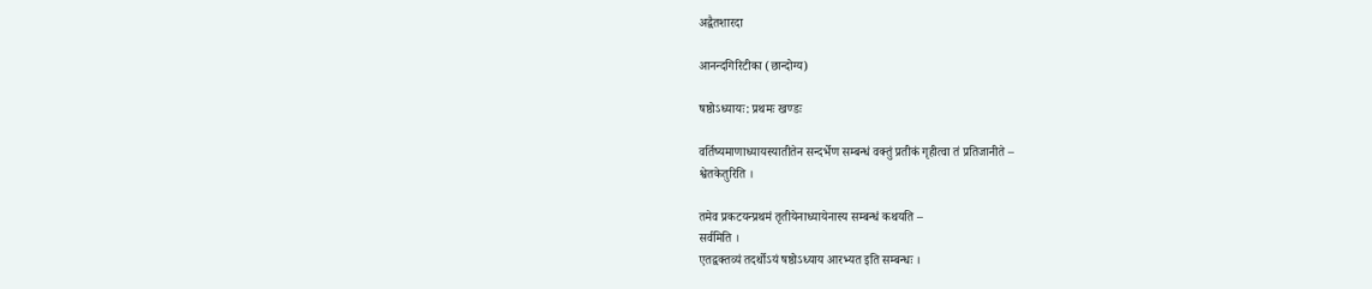अद्वैतशारदा

आनन्दगिरिटीका (छान्दोग्य)

षष्ठोऽध्यायः: प्रथमः खण्डः

वर्तिष्यमाणाध्यायस्यातीतेन सन्दर्भेण सम्बन्धं वक्तुं प्रतीकं गृहीत्वा तं प्रतिजानीते –
श्वेतकेतुरिति ।

तमेव प्रकटयन्प्रथमं तृतीयेनाध्यायेनास्य सम्बन्धं कथयति –
सर्वमिति ।
एतद्वक्तव्यं तदर्थोऽयं षष्ठोऽध्याय आरभ्यत इति सम्बन्धः ।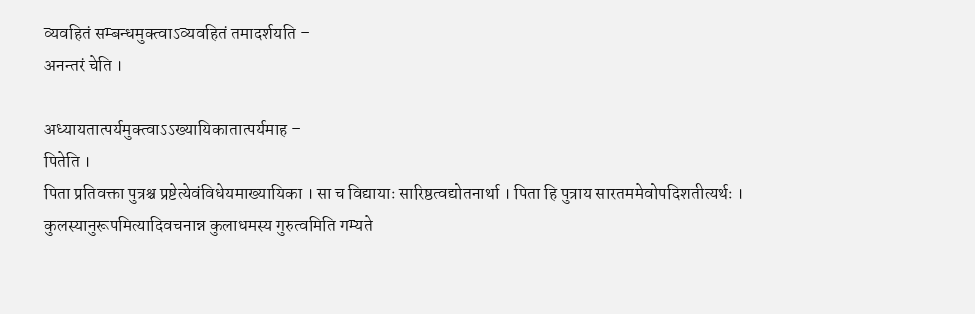व्यवहितं सम्बन्धमुक्त्वाऽव्यवहितं तमादर्शयति –
अनन्तरं चेति ।

अध्यायतात्पर्यमुक्त्वाऽऽख्यायिकातात्पर्यमाह –
पितेति ।
पिता प्रतिवक्ता पुत्रश्च प्रष्टेत्येवंविधेयमाख्यायिका । सा च विद्यायाः सारिष्ठत्वद्योतनार्था । पिता हि पुत्राय सारतममेवोपदिशतीत्यर्थः । कुलस्यानुरूपमित्यादिवचनान्न कुलाधमस्य गुरुत्वमिति गम्यते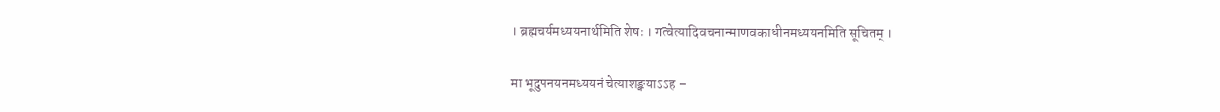। ब्रह्मचर्यमध्ययनार्थमिति शेषः । गत्वेत्यादिवचनान्माणवकाधीनमध्ययनमिति सूचितम् ।

मा भूदुपनयनमध्ययनं चेत्याशङ्क्याऽऽह –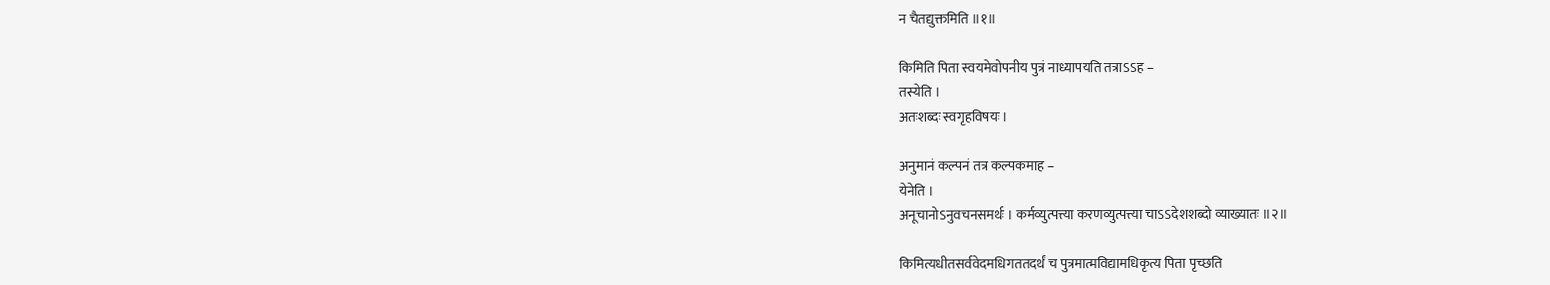न चैतद्युक्तमिति ॥१॥

किमिति पिता स्वयमेवोपनीय पुत्रं नाध्यापयति तत्राऽऽह –
तस्येति ।
अतःशब्दः स्वगृहविषयः ।

अनुमानं कल्पनं तत्र कल्पकमाह –
येनेति ।
अनूचानोऽनुवचनसमर्थः । कर्मव्युत्पत्त्या करणव्युत्पत्त्या चाऽऽदेशशब्दो व्याख्यातः ॥२॥

किमित्यधीतसर्ववेदमधिगततदर्थं च पुत्रमात्मविद्यामधिकृत्य पिता पृच्छति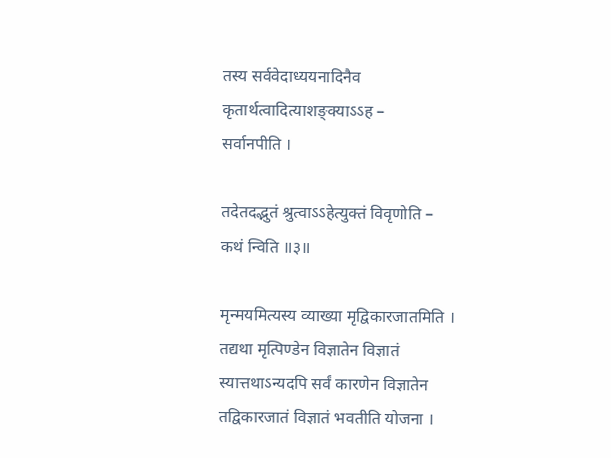तस्य सर्ववेदाध्ययनादिनैव कृतार्थत्वादित्याशङ्क्याऽऽह –
सर्वानपीति ।

तदेतदद्भुतं श्रुत्वाऽऽहेत्युक्तं विवृणोति –
कथं न्विति ॥३॥

मृन्मयमित्यस्य व्याख्या मृद्विकारजातमिति । तद्यथा मृत्पिण्डेन विज्ञातेन विज्ञातं स्यात्तथाऽन्यदपि सर्वं कारणेन विज्ञातेन तद्विकारजातं विज्ञातं भवतीति योजना ।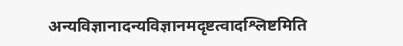अन्यविज्ञानादन्यविज्ञानमदृष्टत्वादश्लिष्टमिति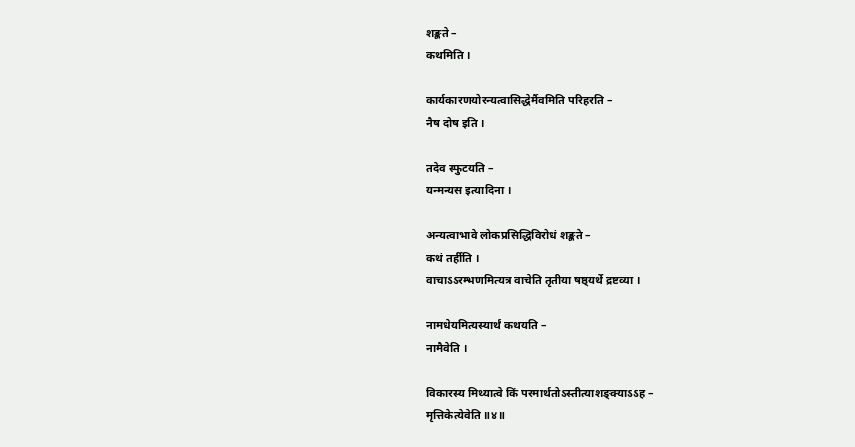शङ्कते –
कथमिति ।

कार्यकारणयोरन्यत्वासिद्धेर्मैवमिति परिहरति –
नैष दोष इति ।

तदेव स्फुटयति –
यन्मन्यस इत्यादिना ।

अन्यत्वाभावे लोकप्रसिद्धिविरोधं शङ्कते –
कथं तर्हीति ।
वाचाऽऽरम्भणमित्यत्र वाचेति तृतीया षष्ठ्यर्थे द्रष्टव्या ।

नामधेयमित्यस्यार्थं कथयति –
नामैवेति ।

विकारस्य मिथ्यात्वे किं परमार्थतोऽस्तीत्याशङ्क्याऽऽह –
मृत्तिकेत्येवेति ॥४॥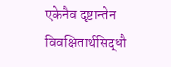एकेनैव दृष्टान्तेन विवक्षितार्थसिद्धौ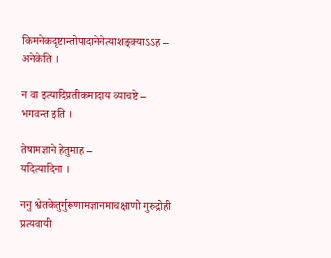किमनेकदृष्टान्तोपादानेनेत्याशङ्क्याऽऽह –
अनेकेति ।

न वा इत्यादिप्रतीकमादाय व्याचष्टे –
भगवन्त इति ।

तेषामज्ञाने हेतुमाह –
यदित्यादिना ।

ननु श्वेतकेतुर्गुरूणामज्ञानमाचक्षाणो गुरुद्रोही प्रत्यवायी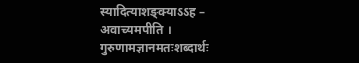स्यादित्याशङ्क्याऽऽह –
अवाच्यमपीति ।
गुरुणामज्ञानमतःशब्दार्थः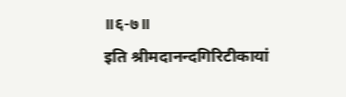॥६-७॥
इति श्रीमदानन्दगिरिटीकायां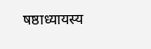षष्ठाध्यायस्य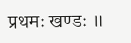प्रथमः खण्डः ॥